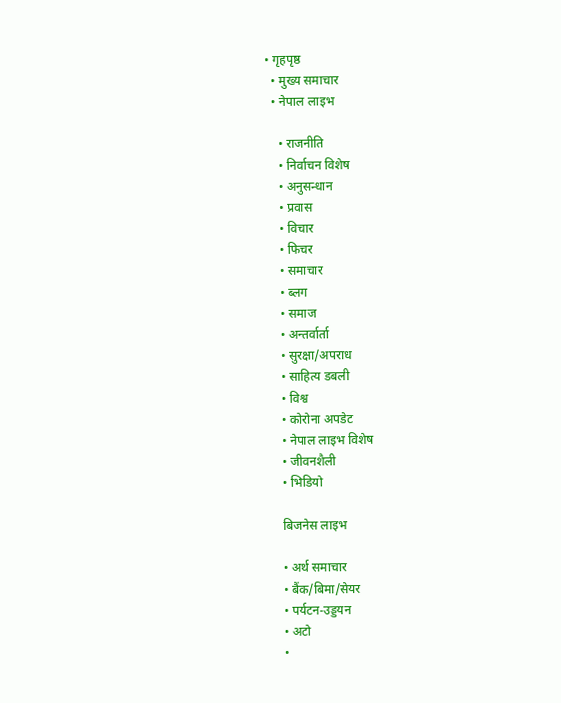• गृहपृष्ठ
  • मुख्य समाचार
  • नेपाल लाइभ

    • राजनीति
    • निर्वाचन विशेष
    • अनुसन्धान
    • प्रवास
    • विचार
    • फिचर
    • समाचार
    • ब्लग
    • समाज
    • अन्तर्वार्ता
    • सुरक्षा/अपराध
    • साहित्य डबली
    • विश्व
    • कोरोना अपडेट
    • नेपाल लाइभ विशेष
    • जीवनशैली
    • भिडियो

    बिजनेस लाइभ

    • अर्थ समाचार
    • बैंक/बिमा/सेयर
    • पर्यटन-उड्डयन
    • अटो
    •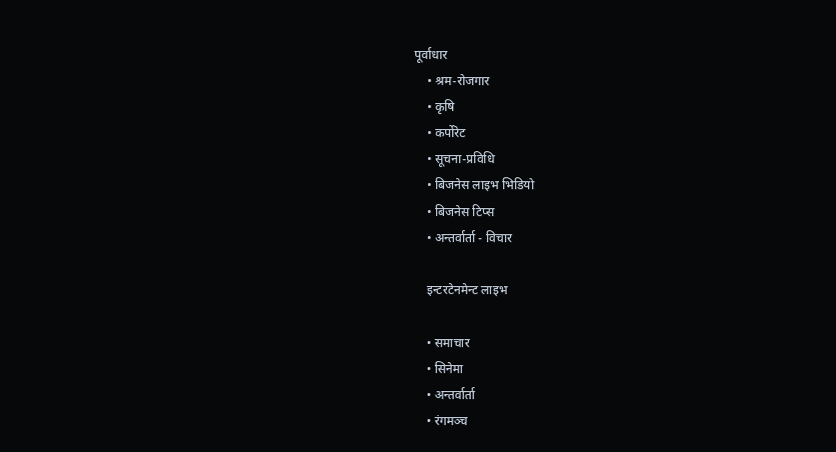पूर्वाधार
    • श्रम-रोजगार
    • कृषि
    • कर्पोरेट
    • सूचना-प्रविधि
    • बिजनेस लाइभ भिडियो
    • बिजनेस टिप्स
    • अन्तर्वार्ता - विचार

    इन्टरटेनमेन्ट लाइभ

    • समाचार
    • सिनेमा
    • अन्तर्वार्ता
    • रंगमञ्च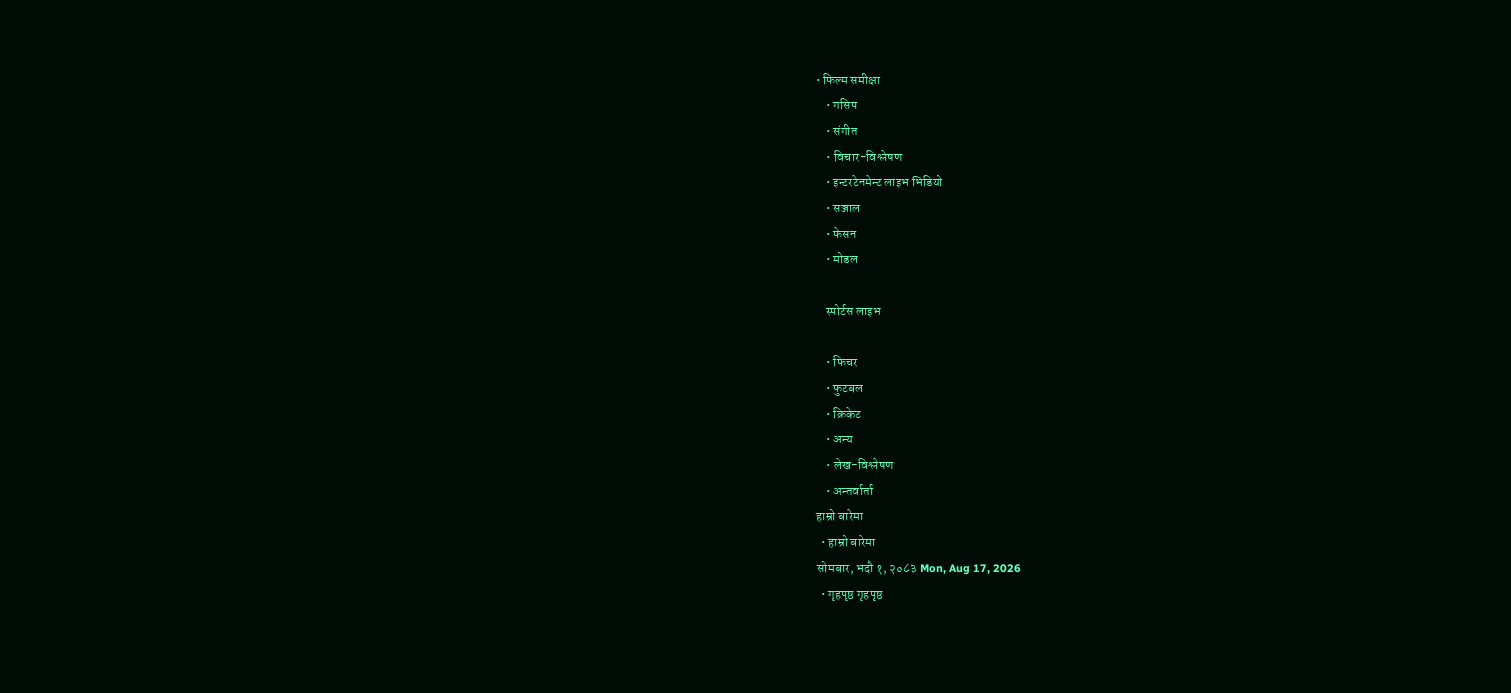• फिल्म समीक्षा
    • गसिप
    • संगीत
    • विचार-विश्लेषण
    • इन्टरटेनमेन्ट लाइभ भिडियो
    • सञ्जाल
    • फेसन
    • मोडल

    स्पोर्टस लाइभ

    • फिचर
    • फुटबल
    • क्रिकेट
    • अन्य
    • लेख-विश्लेषण
    • अन्तर्वार्ता
हाम्रो बारेमा
  • हाम्रो बारेमा
सोमबार, भदौ १, २०८३ Mon, Aug 17, 2026
  • गृहपृष्ठ गृहपृष्ठ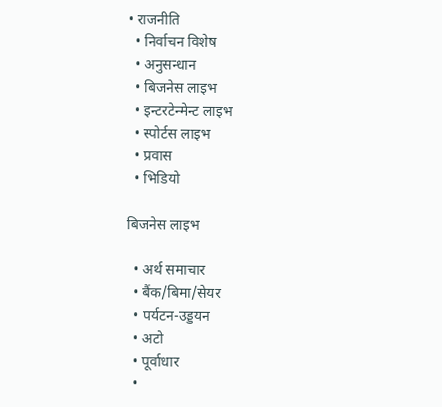• राजनीति
  • निर्वाचन विशेष
  • अनुसन्धान
  • बिजनेस लाइभ
  • इन्टरटेन्मेन्ट लाइभ
  • स्पोर्टस लाइभ
  • प्रवास
  • भिडियो

बिजनेस लाइभ

  • अर्थ समाचार
  • बैंक/बिमा/सेयर
  • पर्यटन-उड्डयन
  • अटो
  • पूर्वाधार
  •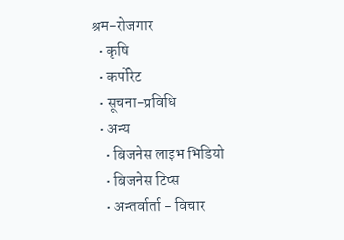श्रम-रोजगार
  • कृषि
  • कर्पोरेट
  • सूचना-प्रविधि
  • अन्य
    • बिजनेस लाइभ भिडियो
    • बिजनेस टिप्स
    • अन्तर्वार्ता - विचार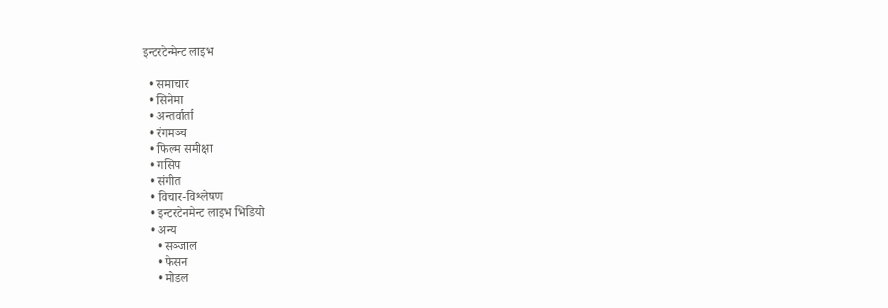इन्टरटेन्मेन्ट लाइभ

  • समाचार
  • सिनेमा
  • अन्तर्वार्ता
  • रंगमञ्च
  • फिल्म समीक्षा
  • गसिप
  • संगीत
  • विचार-विश्लेषण
  • इन्टरटेनमेन्ट लाइभ भिडियो
  • अन्य
    • सञ्जाल
    • फेसन
    • मोडल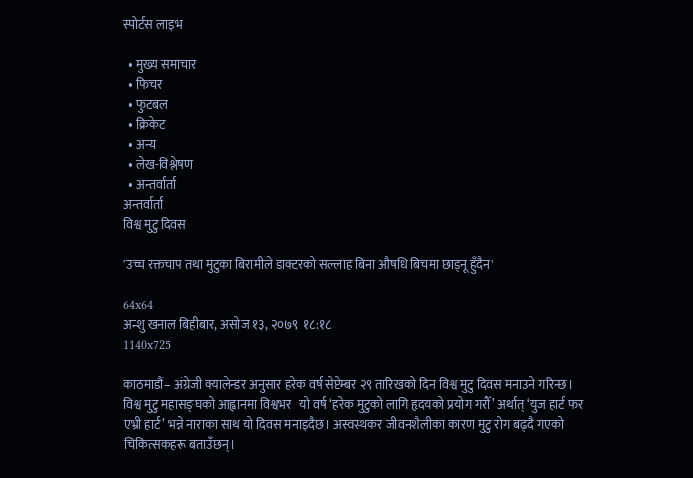स्पोर्टस लाइभ

  • मुख्य समाचार
  • फिचर
  • फुटबल
  • क्रिकेट
  • अन्य
  • लेख-विश्लेषण
  • अन्तर्वार्ता
अन्तर्वार्ता
विश्व मुटु दिवस

'उच्च रक्तचाप तथा मुटुका बिरामीले डाक्टरको सल्लाह बिना औषधि बिचमा छाड्नू हुँदैन'

64x64
अन्शु खनाल बिहीबार, असोज १३, २०७९  १८:१८
1140x725

काठमाडौं– अंग्रेजी क्यालेन्डर अनुसार हरेक वर्ष सेप्टेम्बर २९ तारिखको दिन विश्व मुटु दिवस मनाउने गरिन्छ। विश्व मुटु महासङ्घको आह्वानमा विश्वभर   यो वर्ष ‘हरेक मुटुको लागि हृदयको प्रयोग गरौँ’ अर्थात् ‘युज हार्ट फर एभ्री हार्ट’ भन्ने नाराका साथ यो दिवस मनाइदैछ। अस्वस्थकर जीवनशैलीका कारण मुटु रोग बढ्दै गएको चिकित्सकहरू बताउँछन्।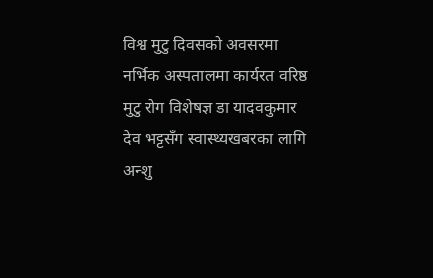विश्व मुटु दिवसको अवसरमा नर्भिक अस्पतालमा कार्यरत वरिष्ठ मुटु रोग विशेषज्ञ डा यादवकुमार देव भट्टसँग स्वास्थ्यखबरका लागि अन्शु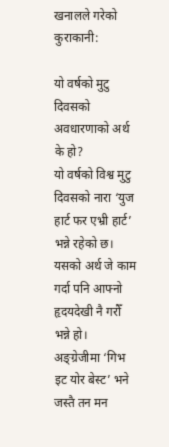खनालले गरेको कुराकानी:

यो वर्षको मुटु दिवसको अवधारणाको अर्थ के हो?
यो वर्षको विश्व मुटु दिवसको नारा ‘युज हार्ट फर एभ्री हार्ट’ भन्ने रहेको छ। यसको अर्थ जे काम गर्दा पनि आफ्नो हृदयदेखी नै गरौँ भन्ने हो। अङ्ग्रेजीमा ‘गिभ इट योर बेस्ट’ भने जस्तै तन मन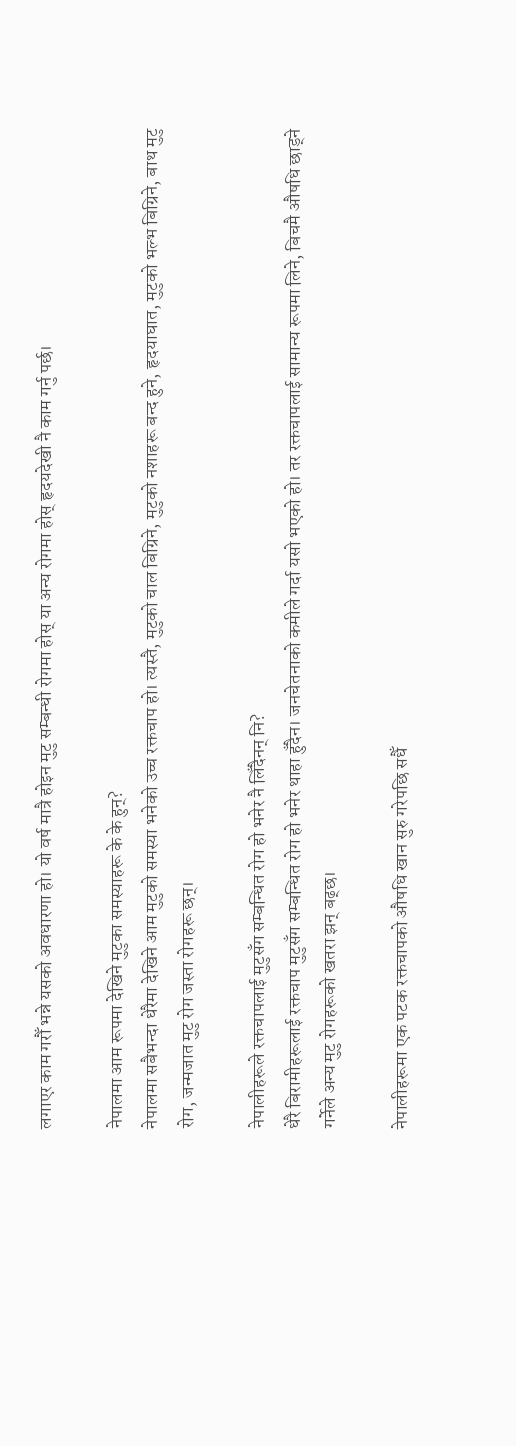लगाएर काम गरौँ भन्ने यसको अवधारणा हो। यो वर्ष मात्रै होइन मुटु सम्बन्धी रोगमा होस् या अन्य रोगमा होस् हृदयदेखी नै काम गर्नु पर्छ।

नेपालमा आम रूपमा देखिने मुटुका समस्याहरू के के हुन्?
नेपालमा सबैभन्दा धेरैमा देखिने आम मुटुको समस्या भनेको उच्च रक्तचाप हो। त्यस्तै, मुटुको चाल बिग्रिने, मुटुको नशाहरू बन्द हुने, हृदयाघात, मुटुको भल्भ बिग्रिने, बाथ मुटु रोग, जन्मजात मुटु रोग जस्ता रोगहरू छन्।

नेपालीहरूले रक्तचापलाई मुटुसँग सम्बन्धित रोग हो भनेर नै लिँदैनन् नि?
धेरै बिरामीहरूलाई रक्तचाप मुटुसँग सम्बन्धित रोग हो भनेर थाहा हुँदैन। जनचेतनाको कमीले गर्दा यसो भएको हो। तर रक्तचापलाई सामान्य रूपमा लिने, बिचमै औषधि छाड्ने गर्नेले अन्य मुटु रोगहरूको खतरा झन् बढ्छ।

नेपालीहरूमा एक पटक रक्तचापको औषधि खान सुरु गरेपछि सधैँ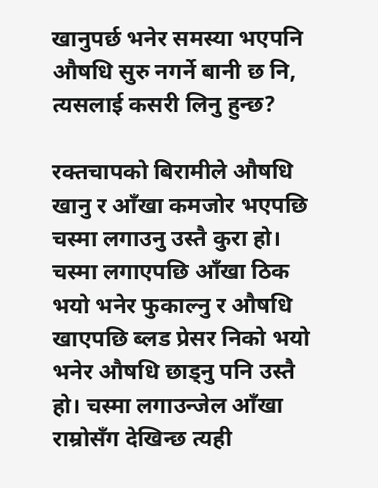खानुपर्छ भनेर समस्या भएपनि औषधि सुरु नगर्ने बानी छ नि, त्यसलाई कसरी लिनु हुन्छ?

रक्तचापको बिरामीले औषधि खानु र आँखा कमजोर भएपछि चस्मा लगाउनु उस्तै कुरा हो। चस्मा लगाएपछि आँखा ठिक भयो भनेर फुकाल्नु र औषधि खाएपछि ब्लड प्रेसर निको भयो भनेर औषधि छाड्नु पनि उस्तै हो। चस्मा लगाउन्जेल आँखा राम्रोसँग देखिन्छ त्यही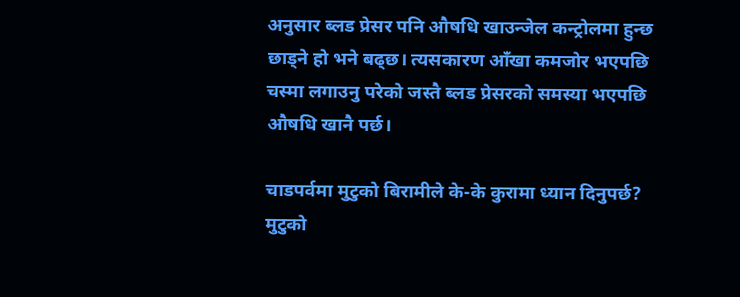अनुसार ब्लड प्रेसर पनि औषधि खाउन्जेल कन्ट्रोलमा हुन्छ छाड्ने हो भने बढ्छ। त्यसकारण आँखा कमजोर भएपछि चस्मा लगाउनु परेको जस्तै ब्लड प्रेसरको समस्या भएपछि औषधि खानै पर्छ।

चाडपर्वमा मुटुको बिरामीले के-के कुरामा ध्यान दिनुपर्छ?
मुटुको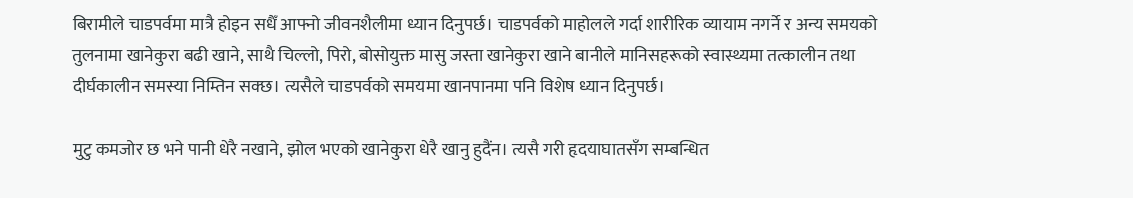बिरामीले चाडपर्वमा मात्रै होइन सधैँ आफ्नो जीवनशैलीमा ध्यान दिनुपर्छ। चाडपर्वको माहोलले गर्दा शारीरिक व्यायाम नगर्ने र अन्य समयको तुलनामा खानेकुरा बढी खाने, साथै चिल्लो, पिरो, बोसोयुक्त मासु जस्ता खानेकुरा खाने बानीले मानिसहरूको स्वास्थ्यमा तत्कालीन तथा दीर्घकालीन समस्या निम्तिन सक्छ। त्यसैले चाडपर्वको समयमा खानपानमा पनि विशेष ध्यान दिनुपर्छ।

मुटु कमजोर छ भने पानी धेरै नखाने, झोल भएको खानेकुरा धेरै खानु हुदैंन। त्यसै गरी हृदयाघातसँग सम्बन्धित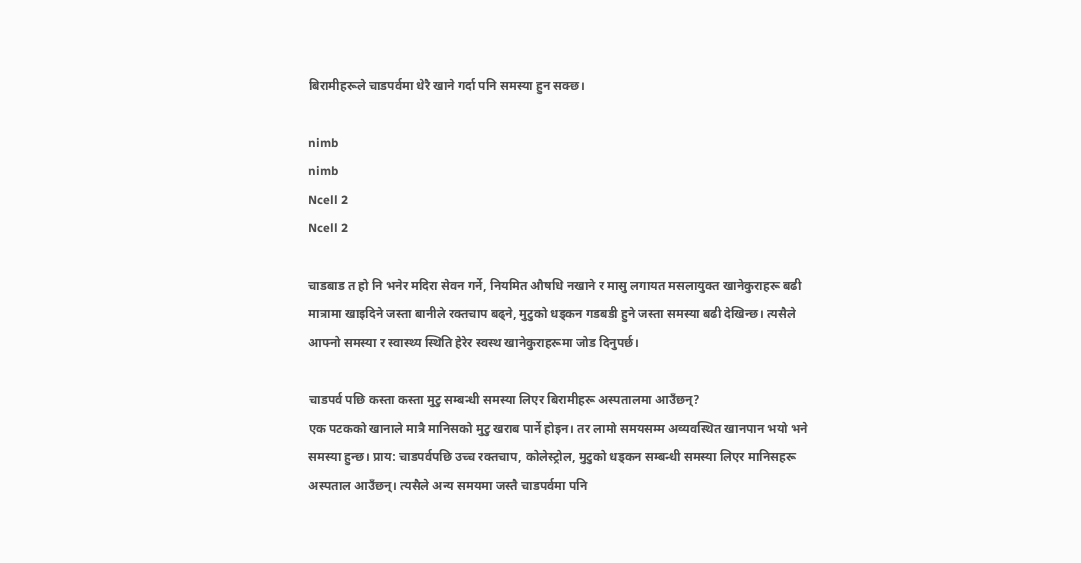बिरामीहरूले चाडपर्वमा धेरै खाने गर्दा पनि समस्या हुन सक्छ।

nimb
nimb
Ncell 2
Ncell 2

चाडबाड त हो नि भनेर मदिरा सेवन गर्ने, नियमित औषधि नखाने र मासु लगायत मसलायुक्त खानेकुराहरू बढी मात्रामा खाइदिने जस्ता बानीले रक्तचाप बढ्ने, मुटुको धड्कन गडबडी हुने जस्ता समस्या बढी देखिन्छ। त्यसैले आफ्नो समस्या र स्वास्थ्य स्थिति हेरेर स्वस्थ खानेकुराहरूमा जोड दिनुपर्छ।

चाडपर्व पछि कस्ता कस्ता मुटु सम्बन्धी समस्या लिएर बिरामीहरू अस्पतालमा आउँछन्?
एक पटकको खानाले मात्रै मानिसको मुटु खराब पार्ने होइन। तर लामो समयसम्म अव्यवस्थित खानपान भयो भने समस्या हुन्छ। प्राय: चाडपर्वपछि उच्च रक्तचाप, कोलेस्ट्रोल, मुटुको धड्कन सम्बन्धी समस्या लिएर मानिसहरू अस्पताल आउँछन्। त्यसैले अन्य समयमा जस्तै चाडपर्वमा पनि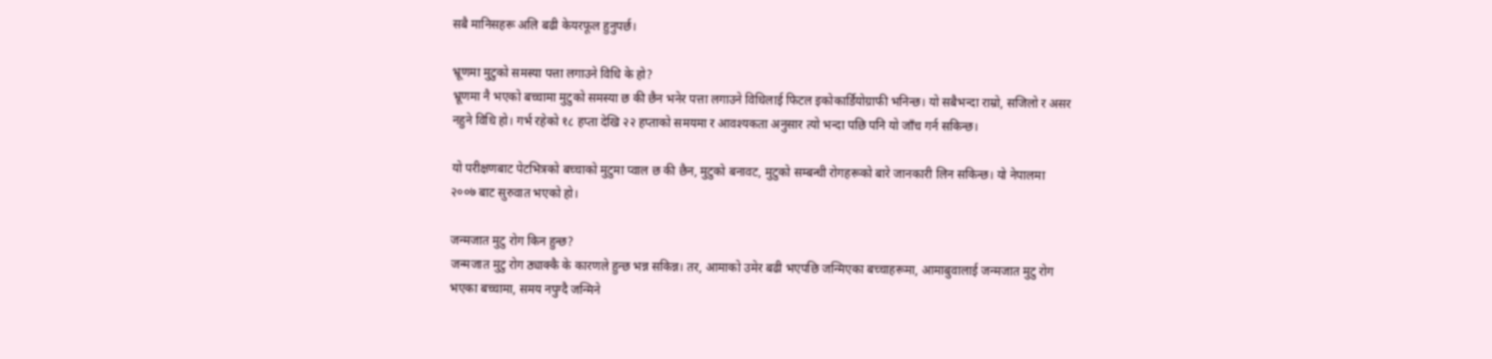सबै मानिसहरू अलि बढी केयरफूल हुनुपर्छ।

भ्रूणमा मुटुको समस्या पत्ता लगाउने विधि के हो?
भ्रूणमा नै भएको बच्चामा मुटुको समस्या छ की छैन भनेर पत्ता लगाउने विधिलाई फिटल इकोकार्डियोग्राफी भनिन्छ। यो सबैभन्दा राम्रो, सजिलो र असर नहुने विधि हो। गर्भ रहेको १८ हप्ता देखि २२ हप्ताको समयमा र आवश्यकता अनुसार त्यो भन्दा पछि पनि यो जाँच गर्न सकिन्छ।

यो परीक्षणबाट पेटभित्रको बच्चाको मुटुमा प्वाल छ की छैन, मुटुको बनावट, मुटुको सम्बन्धी रोगहरूको बारे जानकारी लिन सकिन्छ। यो नेपालमा २००७ बाट सुरुवात भएको हो।

जन्मजात मुटु रोग किन हुन्छ?
जन्मजात मुटु रोग ठ्याक्कै के कारणले हुन्छ भन्न सकिन्न। तर, आमाको उमेर बढी भएपछि जन्मिएका बच्चाहरूमा, आमाबुवालाई जन्मजात मुटु रोग भएका बच्चामा, समय नपुग्दै जन्मिने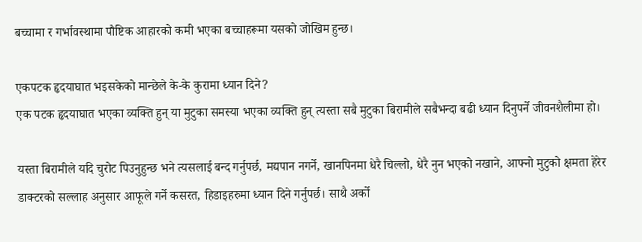बच्चामा र गर्भावस्थामा पौष्टिक आहारको कमी भएका बच्चाहरूमा यसको जोखिम हुन्छ।

एकपटक हृदयाघात भइसकेको मान्छेले के-के कुरामा ध्यान दिने?
एक पटक हृदयाघात भएका व्यक्ति हुन् या मुटुका समस्या भएका व्यक्ति हुन् त्यस्ता सबै मुटुका बिरामीले सबैभन्दा बढी ध्यान दिनुपर्ने जीवनशैलीमा हो।

यस्ता बिरामीले यदि चुरोट पिउनुहुन्छ भने त्यसलाई बन्द गर्नुपर्छ, मद्यपान नगर्ने, खानपिनमा धेरै चिल्लो, धेरै नुन भएको नखाने, आफ्नो मुटुको क्षमता हेरेर डाक्टरको सल्लाह अनुसार आफूले गर्ने कसरत, हिडाइहरुमा ध्यान दिने गर्नुपर्छ। साथै अर्को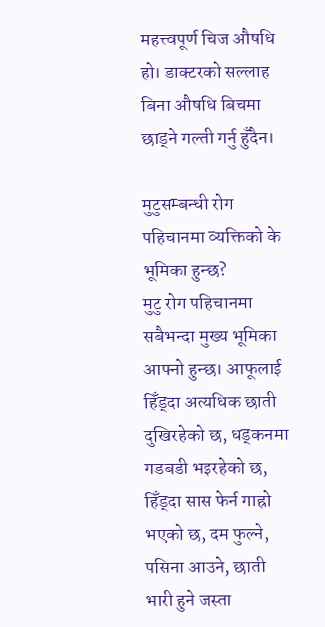महत्त्वपूर्ण चिज औषधि हो। डाक्टरको सल्लाह बिना औषधि बिचमा छाड्ने गल्ती गर्नु हुँदैन।

मुटुसम्बन्धी रोग पहिचानमा व्यक्तिको के भूमिका हुन्छ?
मुटु रोग पहिचानमा सबैभन्दा मुख्य भूमिका आफ्नो हुन्छ। आफूलाई हिँड्दा अत्यधिक छाती दुखिरहेको छ, धड्कनमा गडबडी भइरहेको छ, हिँड्दा सास फेर्न गाह्रो भएको छ, दम फुल्ने, पसिना आउने, छाती भारी हुने जस्ता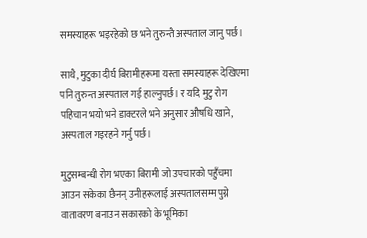समस्याहरू भइरहेको छ भने तुरुन्तै अस्पताल जानु पर्छ।

साथै, मुटुका दीर्घ बिरामीहरूमा यस्ता समस्याहरू देखिएमा पनि तुरुन्त अस्पताल गई हाल्नुपर्छ। र यदि मुटु रोग पहिचान भयो भने डाक्टरले भने अनुसार औषधि खाने, अस्पताल गइरहने गर्नु पर्छ।

मुटुसम्बन्धी रोग भएका बिरामी जो उपचारको पहुँचमा आउन सकेका छैनन् उनीहरूलाई अस्पतालसम्म पुग्ने वातावरण बनाउन सकारको के भूमिका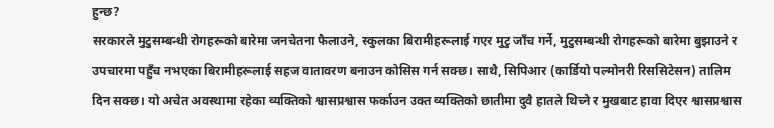हुन्छ?
सरकारले मुटुसम्बन्धी रोगहरूको बारेमा जनचेतना फैलाउने, स्कुलका बिरामीहरूलाई गएर मुटु जाँच गर्ने, मुटुसम्बन्धी रोगहरूको बारेमा बुझाउने र उपचारमा पहुँच नभएका बिरामीहरूलाई सहज वातावरण बनाउन कोसिस गर्न सक्छ। साथै, सिपिआर (कार्डियो पल्मोनरी रिससिटेसन) तालिम दिन सक्छ। यो अचेत अवस्थामा रहेका व्यक्तिको श्वासप्रश्वास फर्काउन उक्त व्यक्तिको छातीमा दुवै हातले थिच्ने र मुखबाट हावा दिएर श्वासप्रश्वास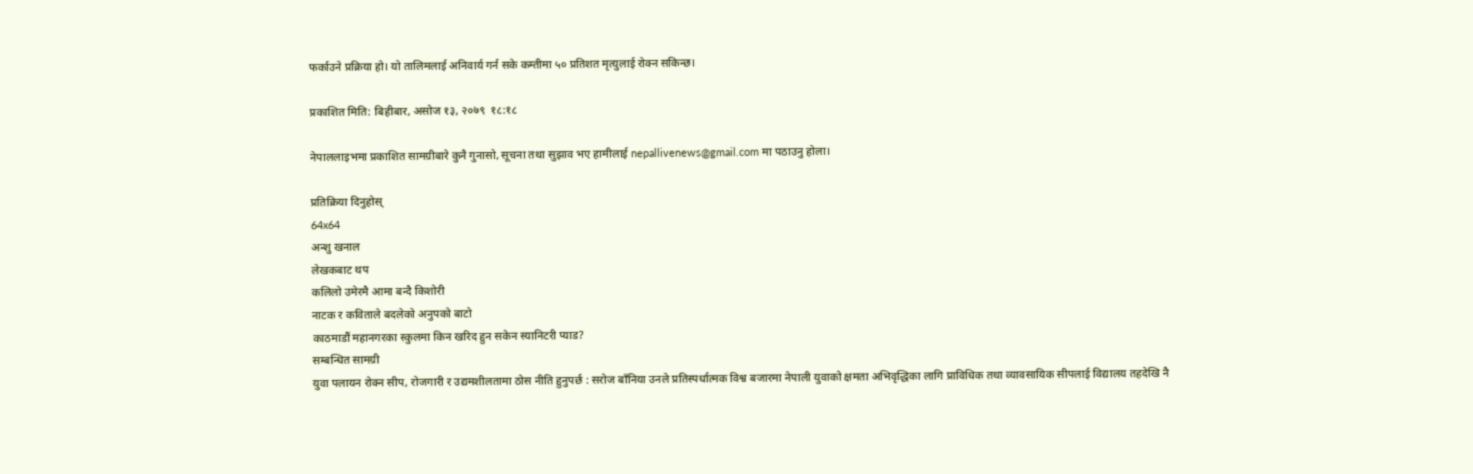फर्काउने प्रक्रिया हो। यो तालिमलाई अनिवार्य गर्न सके कम्तीमा ५० प्रतिशत मृत्युलाई रोक्न सकिन्छ।

प्रकाशित मिति: बिहीबार, असोज १३, २०७९  १८:१८

नेपाललाइभमा प्रकाशित सामग्रीबारे कुनै गुनासो, सूचना तथा सुझाव भए हामीलाई nepallivenews@gmail.com मा पठाउनु होला।

प्रतिक्रिया दिनुहोस्
64x64
अन्शु खनाल
लेखकबाट थप
कलिलो उमेरमै आमा बन्दै किशोरी
नाटक र कविताले बदलेको अनुपको बाटो
काठमाडौं महानगरका स्कुलमा किन खरिद हुन सकेन स्यानिटरी प्याड?
सम्बन्धित सामग्री
युवा पलायन रोक्न सीप, रोजगारी र उद्यमशीलतामा ठोस नीति हुनुपर्छ : सरोज बाँनिया उनले प्रतिस्पर्धात्मक विश्व बजारमा नेपाली युवाको क्षमता अभिवृद्धिका लागि प्राविधिक तथा व्यावसायिक सीपलाई विद्यालय तहदेखि नै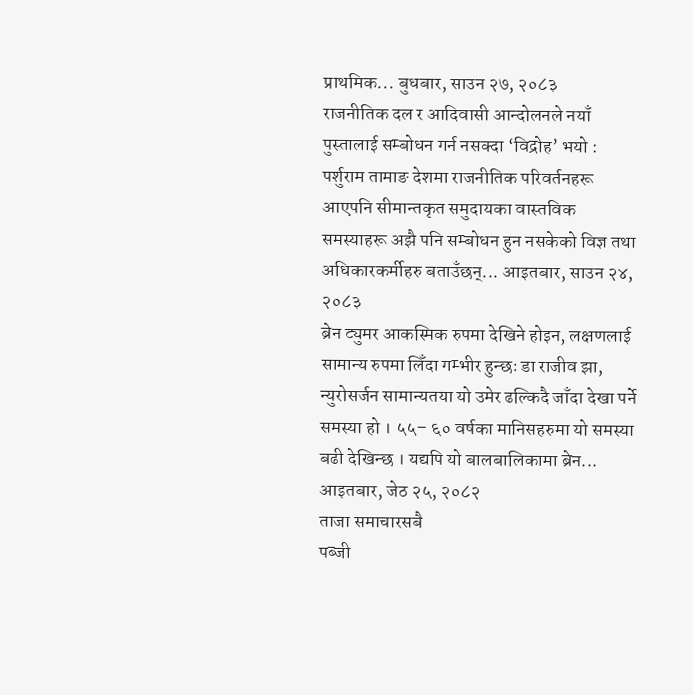प्राथमिक... बुधबार, साउन २७, २०८३
राजनीतिक दल र आदिवासी आन्दोलनले नयाँ पुस्तालाई सम्बोधन गर्न नसक्दा ‘विद्रोह’ भयो : पर्शुराम तामाङ देशमा राजनीतिक परिवर्तनहरू आएपनि सीमान्तकृत समुदायका वास्तविक समस्याहरू अझै पनि सम्बोधन हुन नसकेको विज्ञ तथा अधिकारकर्मीहरु बताउँछन्... आइतबार, साउन २४, २०८३
ब्रेन ट्युमर आकस्मिक रुपमा देखिने होइन, लक्षणलाई सामान्य रुपमा लिँदा गम्भीर हुन्छः डा राजीव झा, न्युरोसर्जन सामान्यतया यो उमेर ढल्किदै जाँदा देखा पर्ने समस्या हो । ५५– ६० वर्षका मानिसहरुमा यो समस्या बढी देखिन्छ । यद्यपि यो बालबालिकामा ब्रेन... आइतबार, जेठ २५, २०८२
ताजा समाचारसबै
पब्जी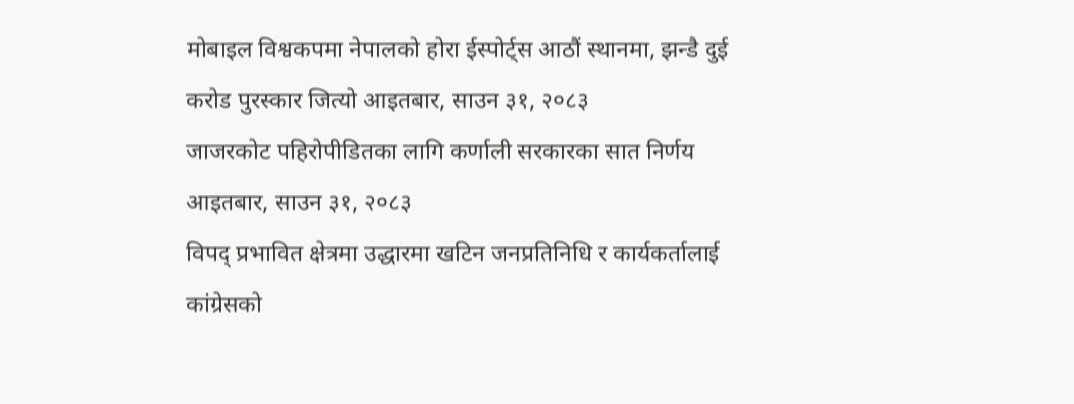मोबाइल विश्वकपमा नेपालको होरा ईस्पोर्ट्स आठौं स्थानमा, झन्डै दुई करोड पुरस्कार जित्यो आइतबार, साउन ३१, २०८३
जाजरकोट पहिरोपीडितका लागि कर्णाली सरकारका सात निर्णय आइतबार, साउन ३१, २०८३
विपद् प्रभावित क्षेत्रमा उद्धारमा खटिन जनप्रतिनिधि र कार्यकर्तालाई कांग्रेसको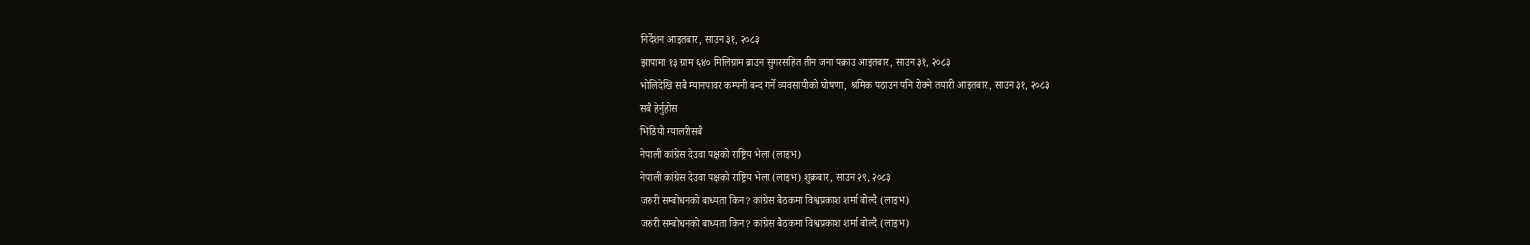निर्देशन आइतबार, साउन ३१, २०८३
झापामा १३ ग्राम ६४० मिलिग्राम ब्राउन सुगरसहित तीन जना पक्राउ आइतबार, साउन ३१, २०८३
भोलिदेखि सबै म्यानपावर कम्पनी बन्द गर्ने व्यवसायीको घोषणा, श्रमिक पठाउन पनि रोक्ने तयारी आइतबार, साउन ३१, २०८३
सबै हेर्नुहोस
भिडियो ग्यालरीसबै
नेपाली कांग्रेस देउवा पक्षको राष्ट्रिय भेला (लाइभ)
नेपाली कांग्रेस देउवा पक्षको राष्ट्रिय भेला (लाइभ) शुक्रबार, साउन २९, २०८३
जरुरी सम्बोधनको बाध्यता किन? कांग्रेस बैठकमा विश्वप्रकाश शर्मा बोल्दै (लाइभ)
जरुरी सम्बोधनको बाध्यता किन? कांग्रेस बैठकमा विश्वप्रकाश शर्मा बोल्दै (लाइभ)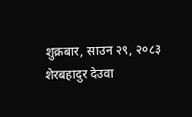शुक्रबार, साउन २९, २०८३
शेरबहादुर देउवा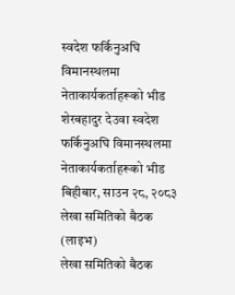स्वदेश फर्किनुअघि विमानस्थलमा नेताकार्यकर्ताहरूको भीड
शेरबहादुर देउवा स्वदेश फर्किनुअघि विमानस्थलमा नेताकार्यकर्ताहरूको भीड बिहीबार, साउन २८, २०८३
लेखा समितिको बैठक (लाइभ)
लेखा समितिको बैठक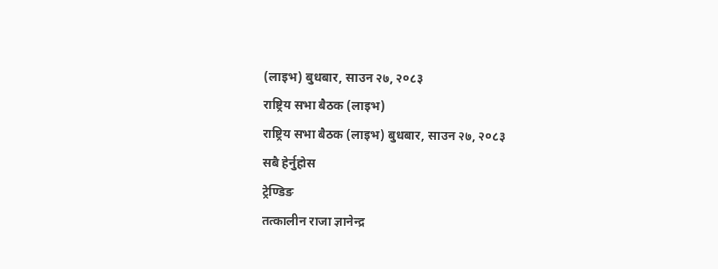(लाइभ) बुधबार, साउन २७, २०८३
राष्ट्रिय सभा बैठक (लाइभ)
राष्ट्रिय सभा बैठक (लाइभ) बुधबार, साउन २७, २०८३
सबै हेर्नुहोस
ट्रेण्डिङ
तत्कालीन राजा ज्ञानेन्द्र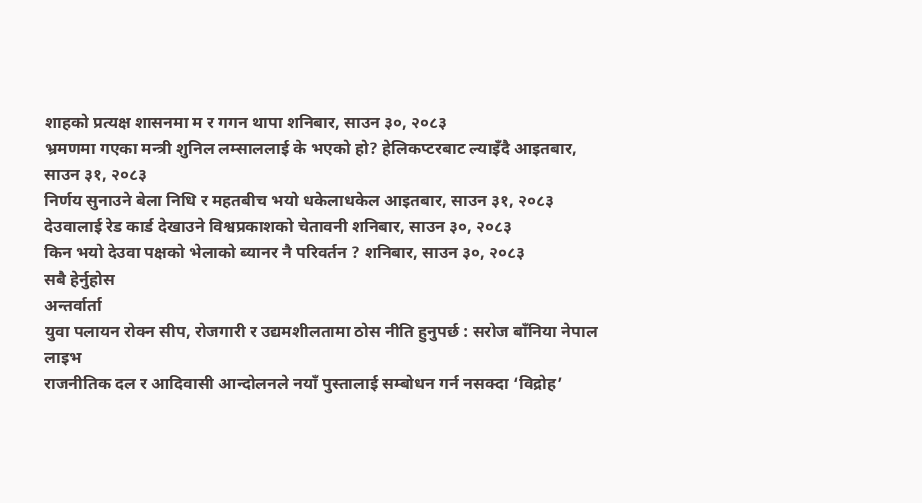शाहको प्रत्यक्ष शासनमा म र गगन थापा शनिबार, साउन ३०, २०८३
भ्रमणमा गएका मन्त्री शुनिल लम्साललाई के भएको हो? हेलिकप्टरबाट ल्याइँदै आइतबार, साउन ३१, २०८३
निर्णय सुनाउने बेला निधि र महतबीच भयो धकेलाधकेल आइतबार, साउन ३१, २०८३
देउवालाई रेड कार्ड देखाउने विश्वप्रकाशको चेतावनी शनिबार, साउन ३०, २०८३
किन भयो देउवा पक्षको भेलाको ब्यानर नै परिवर्तन ? शनिबार, साउन ३०, २०८३
सबै हेर्नुहोस
अन्तर्वार्ता
युवा पलायन रोक्न सीप, रोजगारी र उद्यमशीलतामा ठोस नीति हुनुपर्छ : सरोज बाँनिया नेपाल लाइभ
राजनीतिक दल र आदिवासी आन्दोलनले नयाँ पुस्तालाई सम्बोधन गर्न नसक्दा ‘विद्रोह’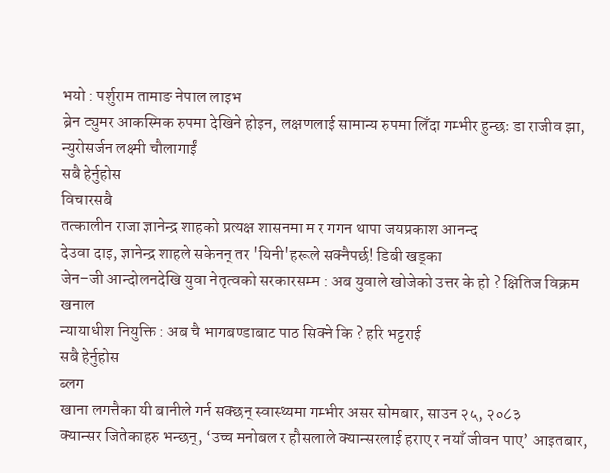भयो : पर्शुराम तामाङ नेपाल लाइभ
ब्रेन ट्युमर आकस्मिक रुपमा देखिने होइन, लक्षणलाई सामान्य रुपमा लिँदा गम्भीर हुन्छः डा राजीव झा, न्युरोसर्जन लक्ष्मी चौलागाईं
सबै हेर्नुहोस
विचारसबै
तत्कालीन राजा ज्ञानेन्द्र शाहको प्रत्यक्ष शासनमा म र गगन थापा जयप्रकाश आनन्द
देउवा दाइ, ज्ञानेन्द्र शाहले सकेनन् तर 'यिनी'हरूले सक्नैपर्छ! डिबी खड्का
जेन–जी आन्दोलनदेखि युवा नेतृत्वको सरकारसम्म : अब युवाले खोजेको उत्तर के हो ? क्षितिज विक्रम खनाल
न्यायाधीश नियुक्ति : अब चै भागबण्डाबाट पाठ सिक्ने कि ? हरि भट्टराई
सबै हेर्नुहोस
ब्लग
खाना लगत्तैका यी बानीले गर्न सक्छन् स्वास्थ्यमा गम्भीर असर सोमबार, साउन २५, २०८३
क्यान्सर जितेकाहरु भन्छन्, ‘उच्च मनोबल र हौसलाले क्यान्सरलाई हराए र नयाँ जीवन पाए’ आइतबार,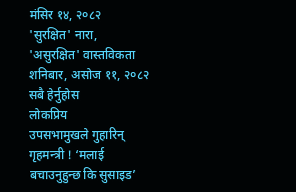मंसिर १४, २०८२
'सुरक्षित' नारा, 'असुरक्षित' वास्तविकता शनिबार, असोज ११, २०८२
सबै हेर्नुहोस
लोकप्रिय
उपसभामुखले गुहारिन् गृहमन्त्री ! ‘मलाई बचाउनुहुन्छ कि सुसाइड’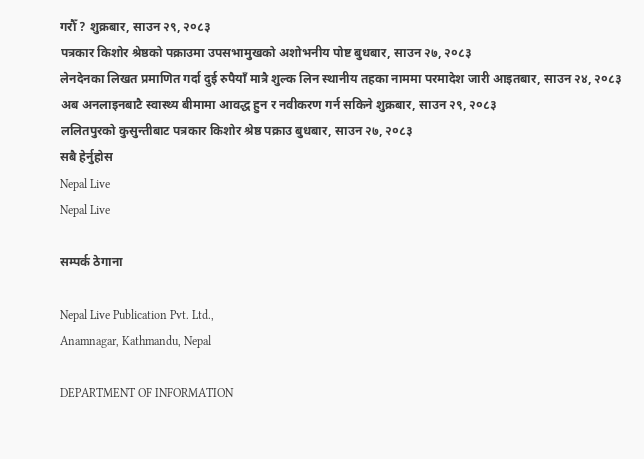गरौँ ? शुक्रबार, साउन २९, २०८३
पत्रकार किशोर श्रेष्ठको पक्राउमा उपसभामुखको अशोभनीय पोष्ट बुधबार, साउन २७, २०८३
लेनदेनका लिखत प्रमाणित गर्दा दुई रुपैयाँ मात्रै शुल्क लिन स्थानीय तहका नाममा परमादेश जारी आइतबार, साउन २४, २०८३
अब अनलाइनबाटै स्वास्थ्य बीमामा आवद्ध हुन र नवीकरण गर्न सकिने शुक्रबार, साउन २९, २०८३
ललितपुरको कुसुन्तीबाट पत्रकार किशोर श्रेष्ठ पक्राउ बुधबार, साउन २७, २०८३
सबै हेर्नुहोस
Nepal Live
Nepal Live

सम्पर्क ठेगाना

Nepal Live Publication Pvt. Ltd.,
Anamnagar, Kathmandu, Nepal

DEPARTMENT OF INFORMATION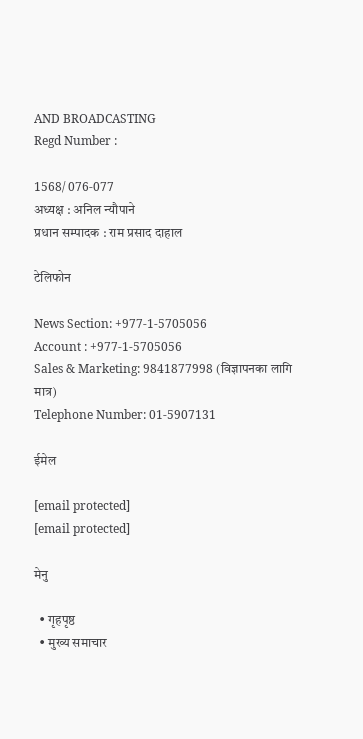AND BROADCASTING
Regd Number :

1568/ 076-077
अध्यक्ष : अनिल न्यौपाने
प्रधान सम्पादक : राम प्रसाद दाहाल

टेलिफोन

News Section: +977-1-5705056
Account : +977-1-5705056
Sales & Marketing: 9841877998 (विज्ञापनका लागि मात्र)
Telephone Number: 01-5907131

ईमेल

[email protected]
[email protected]

मेनु

  • गृहपृष्ठ
  • मुख्य समाचार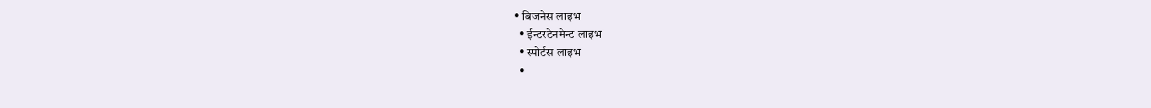• बिजनेस लाइभ
  • ईन्टरटेनमेन्ट लाइभ
  • स्पोर्टस लाइभ
  •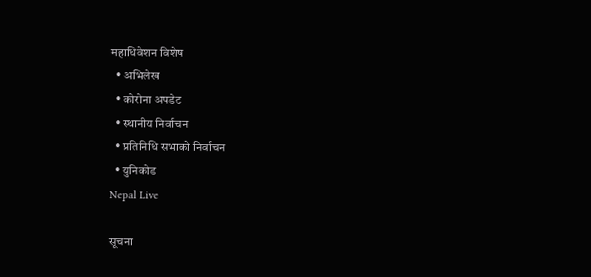महाधिवेशन विशेष
  • अभिलेख
  • कोरोना अपडेट
  • स्थानीय निर्वाचन
  • प्रतिनिधि सभाको निर्वाचन
  • युनिकोड
Nepal Live

सूचना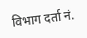विभाग दर्ता नं.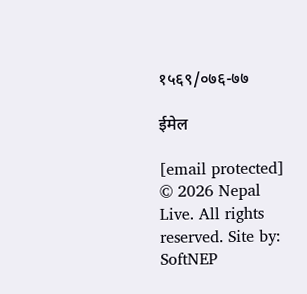१५६९/०७६-७७

ईमेल

[email protected]
© 2026 Nepal Live. All rights reserved. Site by: SoftNEP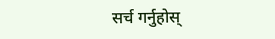सर्च गर्नुहोस्